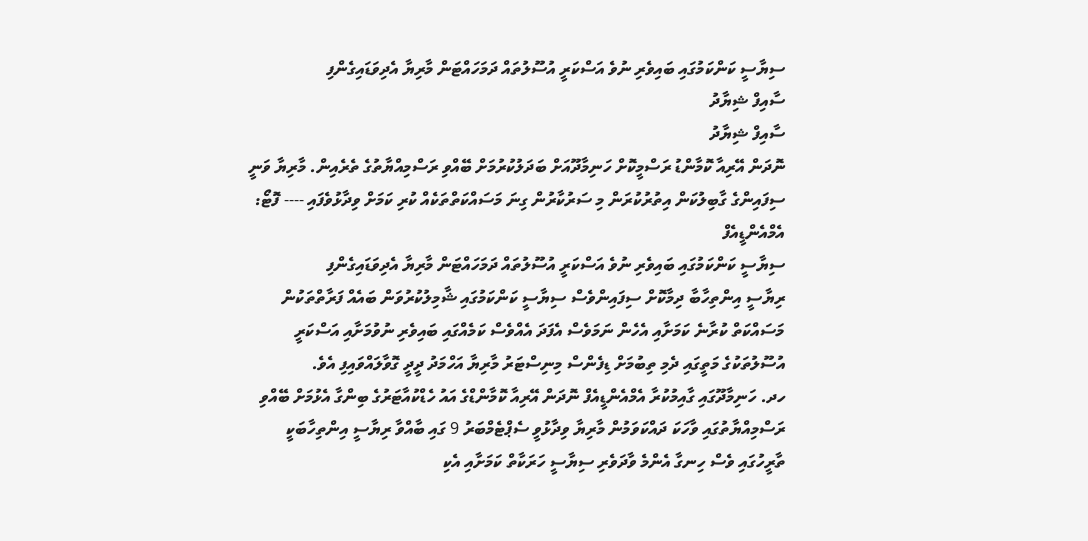ސިޔާސީ ކަންކަމުގައި ބައިވެރި ނުވެ އަސްކަރީ އުސޫލުތައް ދަމަހައްޓަން މާރިޔާ އެދިވަޑައިގެންފި
ސާއިފް ޝިޔާދު
ސާއިފް ޝިޔާދު
ނޮދަން އޭރިއާ ކޮމާންޑު ރަސްމީކޮށް ހަނިމާދޫއަށް ބަދަލުކުރުމަށް ބޭއްވި ރަސްމިއްޔާތުގެ ތެރެއިން. މާރިޔާ ވަނީ ސިފައިންގެ ގާބިލުކަން އިތުރުކުރަން މި ސަރުކާރުން ގިނަ މަސައްކަތްތަކެއް ކުރި ކަމަށް ވިދާޅުވެފައި ---- ފޮޓޯ: އެމްއެންޑީއެފް
ސިޔާސީ ކަންކަމުގައި ބައިވެރި ނުވެ އަސްކަރީ އުސޫލުތައް ދަމަހައްޓަން މާރިޔާ އެދިވަޑައިގެންފި
ރިޔާސީ އިންތިހާބާ ދިމާކޮށް ސިފައިންވެސް ސިޔާސީ ކަންކަމުގައި ޝާމިލުކުރުވަން ބައެއް ފަރާތްތަކުން މަސައްކަތް ކުރާނެ ކަމަށާއި އެހެން ނަމަވެސް އެފަދަ އެއްވެސް ކަމެއްގައި ބައިވެރި ނުވުމަށާއި އަސްކަރީ އުސޫލުތަކުގެ މަތީގައި ދެމި ތިބުމަށް ޑިފެންސް މިނިސްޓަރު މާރިޔާ އަހްމަދު ދީދީ ގޮވާލައްވައިފި އެވެ.
ހދ. ހަނިމާދޫގައި ގާއިމުކުރާ އެމްއެންޑީއެފް ނޮދަން އޭރިއާ ކޮމާންޑްގެ އައު ހެޑްކުއާޓަރުގެ ބިންގާ އެޅުމަށް ބޭއްވި ރަސްމިއްޔާތުގައި ވާހަކަ ދައްކަވަމުން މާރިޔާ ވިދާޅުވީ ސެޕްޓެމްބަރު 9 ގައި ބާއްވާ ރިޔާސީ އިންތިހާބަކީ ތާރީހުގައި ވެސް ހިނގާ އެންމެ ވާދަވެރި ސިޔާސީ ހަރަކާތް ކަމަށާއި އެކި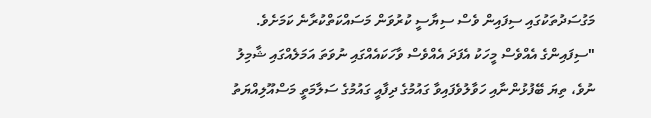މަގުސަދުތަކުގައި ސިފައިން ވެސް ސިޔާސީ ކުރުވަން މަސައްކަތްކުރާނެ ކަމަށެވެ.
"ސިފައިންގެ އެއްވެސް މީހަކު އެފަދަ އެއްވެސް ވާހަކައެއްގައި ނުވަތަ އަމަލެއްގައި ޝާމިލު ނުވެ، ތިޔަ ބޭފުޅުންނާއި ހަވާލުވެފައިވާ ގައުމުގެ ދިފާއީ ގައުމުގެ ސަލާމަތީ މަސްއޫލިއްޔަތު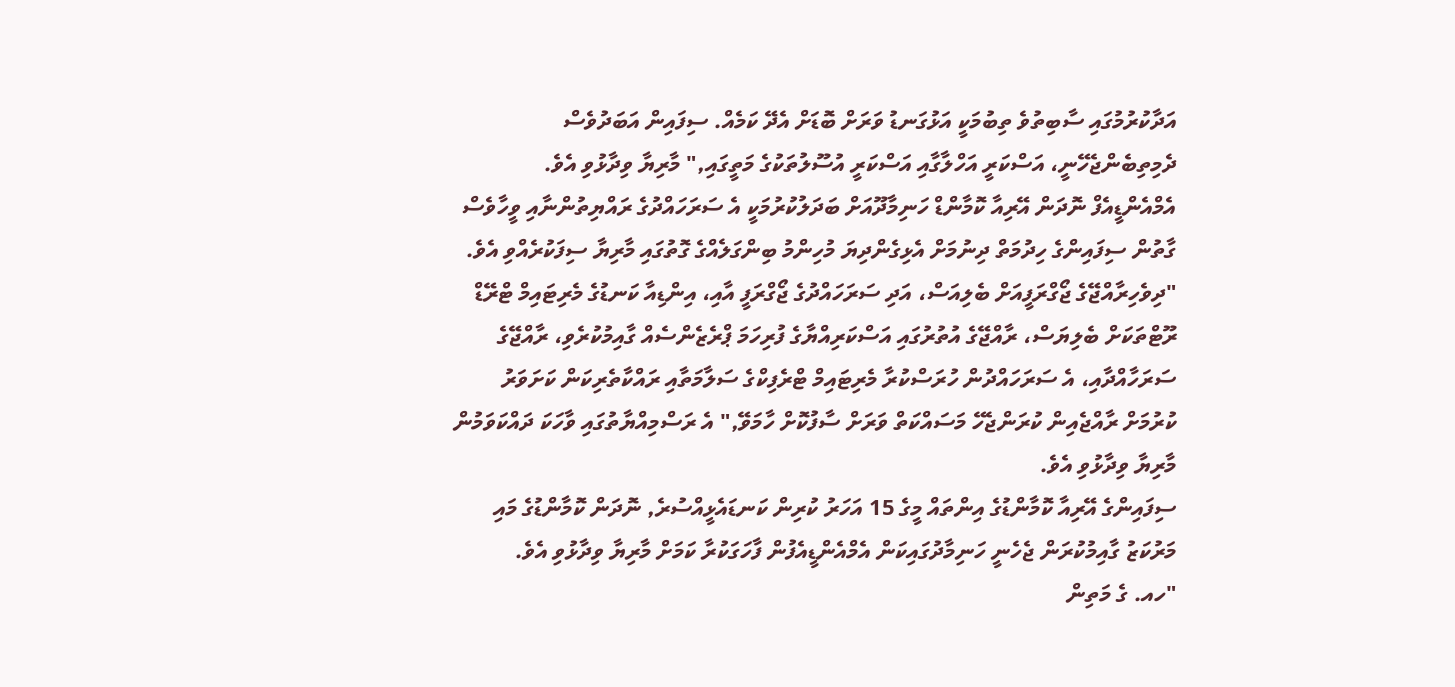އަދާކުރުމުގައި ސާބިތުވެ ތިބުމަކީ އަޅުގަނޑު ވަރަށް ބޮޑަށް އެދޭ ކަމެއް. ސިފައިން އަބަދުވެސް ދެމިތިބެންޖެހޭނީ، އަސްކަރީ އަހްލާގާއި އަސްކަރީ އުސޫލުތަކުގެ މަތީގައި," މާރިޔާ ވިދާޅުވި އެވެ.
އެމްއެންޑީއެފް ނޮދަން އޭރިއާ ކޮމާންޑް ހަނިމާދޫއަށް ބަދަލުކުރުމަކީ އެ ސަރަހައްދުގެ ރައްޔިތުންނާއި ވީހާވެސް ގާތުން ސިފައިންގެ ހިދުމަތް ދިނުމަށް އެޅިގެންދިޔަ މުހިންމު ބިންގަލެއްގެ ގޮތުގައި މާރިޔާ ސިފަކުރެއްވި އެވެ.
"ދިވެހިރާއްޖޭގެ ޖޯގްރަފީއަށް ބެލިއަސް، އަދި ސަރަހައްދުގެ ޖޯގްރަފީ އާއި، އިންޑިއާ ކަނޑުގެ މެރިޓައިމް ޓްރޭޑް ރޫޓްތަކަށް ބެލިޔަސް، ރާއްޖޭގެ އުތުރުގައި އަސްކަރިއްޔާގެ ފުރިހަމަ ޕްރެޒެންސެއް ގާއިމުކުރެވި، ރާއްޖޭގެ ސަރަހާއްދާއި، އެ ސަރަހައްދުން ހުރަސްކުރާ މެރިޓައިމް ޓްރެފިކްގެ ސަލާމަތާއި ރައްކާތެރިކަން ކަށަވަރު ކުރުމަށް ރާއްޖެއިން ކުރަންޖެހޭ މަސައްކަތް ވަރަށް ސާފުކޮށް ހާމަވޭ," އެ ރަސްމިއްޔާތުގައި ވާހަކަ ދައްކަވަމުން މާރިޔާ ވިދާޅުވި އެވެ.
ސިފައިންގެ އޭރިއާ ކޮމާންޑުގެ އިންތައް މީގެ 15 އަހަރު ކުރިން ކަނޑައެޅީއްސުރެ, ނޮދަން ކޮމާންޑުގެ މައި މަރުކަޒު ގާއިމުކުރަން ޖެހެނީ ހަނިމާދުގައިކަން އެމްއެންޑީއެފުން ފާހަގަކުރާ ކަމަށް މާރިޔާ ވިދާޅުވި އެވެ.
"ހއ. ގެ މަތިން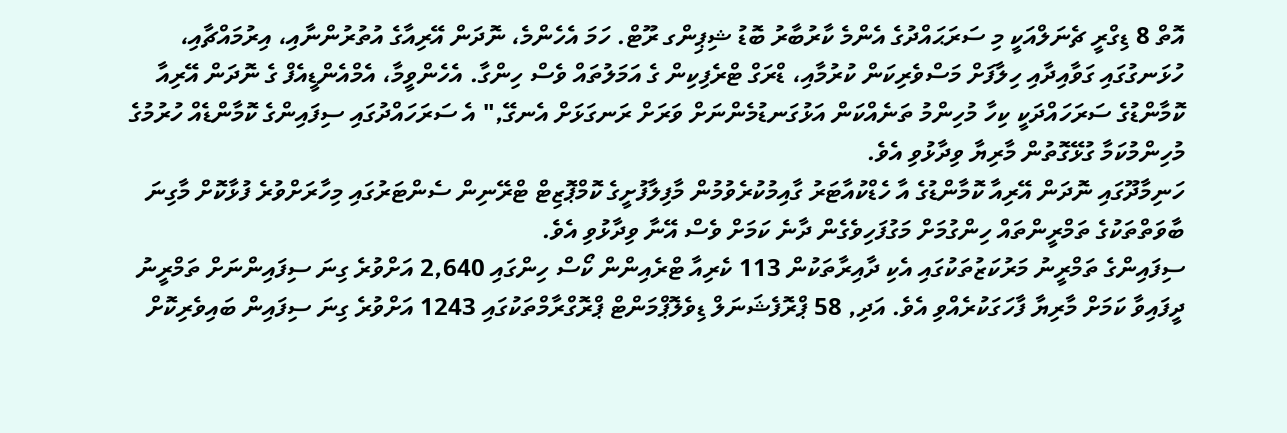އޮތް 8 ޑިގްރީ ޗެނަލްއަކީ މި ސަރަޙައްދުގެ އެންމެ ކާރުބާރު ބޮޑު ޝިޕިންގ ރޫޓް. ހަމަ އެހެންމެ، ނޮދަން އޭރިއާގެ އުތުރުންނާއި، އިރުމައްޗާއި، ހުޅަނގުގައި ގަވާއިދާއި ހިލާފަށް މަސްވެރިކަން ކުރުމާއި، ޑްރަގް ޓްރެފިކިން ގެ އަމަލުތައް ވެސް ހިންގާ. އެހެންވީމާ، އެމްއެންޑީއެފް ގެ ނޮދަން އޭރިއާ ކޮމާންޑުގެ ސަރަހައްދަކީ ކިހާ މުހިންމު ތަނެއްކަން އަޅުގަނޑުމެންނަށް ވަރަށް ރަނގަޅަށް އެނގޭ," އެ ސަރަހައްދުގައި ސިފައިންގެ ކޮމާންޑެއް ހުރުމުގެ މުހިންމުކަމާ ގުޅޭގޮތުން މާރިޔާ ވިދާޅުވި އެވެ.
ހަނިމާދޫގައި ނޮދަން އޭރިއާ ކޮމާންޑުގެ އާ ހެޑްކުއާޓަރު ގާއިމުކުރެވުމުން މާފިލާފުށީގެ ކޮމްޕޮޒިޓް ޓްރޭނިން ސެންޓަރުގައި މިހާރަށްވުރެ ފުޅާކޮށް މާގިނަ ބާވަތްތަކުގެ ތަމްރީންތައް ހިންގުމަށް މަގުފަހިވެގެން ދާނެ ކަމަށް ވެސް އޭނާ ވިދާޅުވި އެވެ.
ސިފައިންގެ ތަމްރީނު މަރުކަޒުތަކުގައި އެކި ދާއިރާތަކުން 113 ކެރިއާ ޓްރެއިންން ކޯސް ހިންގައި 2,640 އަށްވުރެ ގިނަ ސިފައިންނަށް ތަމްރީނު ދީފައިވާ ކަމަށް މާރިޔާ ފާހަގަކުރެއްވި އެވެ. އަދި, 58 ޕްރޮފެޝަނަލް ޑިވެލޮޕްމަންޓް ޕްރޮގްރާމްތަކުގައި 1243 އަށްވުރެ ގިނަ ސިފައިން ބައިވެރިކޮށް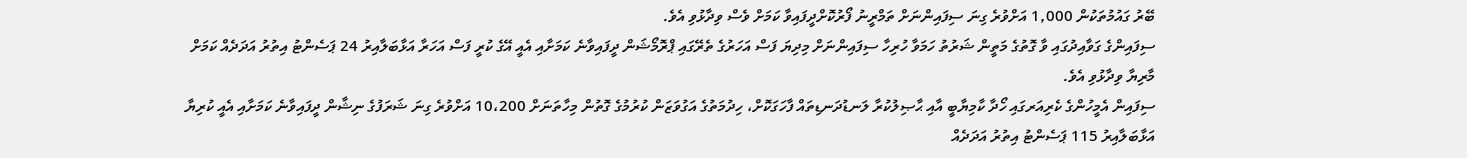ބޭރު ގައުމުތަކުން 1,000 އަށްވުރެ ގިނަ ސިފައިންނަށް ތަމްރީނު ފޯރުކޮށްދީފައިވާ ކަމަށް ވެސް ވިދާޅުވި އެވެ.
ސިފައިންގެ ގަވާއިދުގައި ވާ ގޮތުގެ މަތީން ޝަރުތު ހަމަވާ ހުރިހާ ސިފައިންނަށް މިދިޔަ ފަސް އަހަރުގެ ތެރޭގައި ޕްރޮމޯޝަން ދީފައިވާނެ ކަމަށާއި އެއީ އޭގެ ކުރީ ފަސް އަހަރާ އަޅާބަލާއިރު 24 ޕަސެންޓު އިތުރު އަދަދެއް ކަމަށް މާރިޔާ ވިދާޅުވި އެވެ.
ސިފައިން އެމީހުންގެ ކެރިއަރގައި ހޯދާ ކާމިޔާބީ އާއި ޙާޞިލުކުރާ ލަނޑުދަނޑިތައް ފާހަގަކޮށް، ހިދުމަތުގެ އަގުވަޒަން ކުރުމުގެ ގޮތުން މިހާތަނަށް 10،200 އަށްވުރެ ގިނަ ޝަރަފުގެ ނިޝާން ދީފައިވާނެ ކަމަށާއި އެއީ ކުރިޔާ އަޅާބަލާއިރު 115 ޕަސެންޓު އިތުރު އަދަދެއް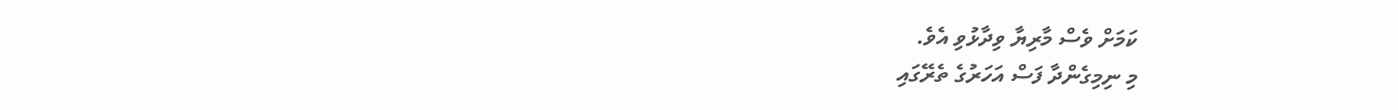ކަމަށް ވެސް މާރިޔާ ވިދާޅުވި އެވެ.
މި ނިމިގެންދާ ފަސް އަހަރުގެ ތެރޭގައި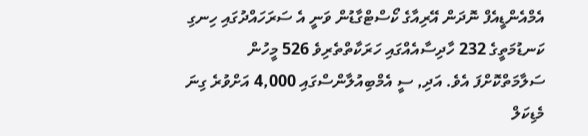އެމްއެންޑީއެފް ނޮދަން އޭރިއާގެ ކޯސްޓްގާޑުން ވަނީ އެ ސަރަހައްދުގައި ހިނގި ކަނޑުމަތީގެ 232 ހާދިސާއެއްގައި ހަރަކާތްތެރިވެ 526 މީހުން ސަލާމަތްކޮށްފަ އެވެ. އަދި, ސީ އެމްބިއުލާންސްގައި 4,000 އަށްވުރެ ގިނަ މެޑިކަލް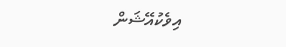އިވެކުއޭޝަން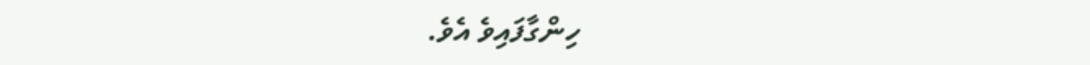ހިންގާފައިވެ އެވެ.